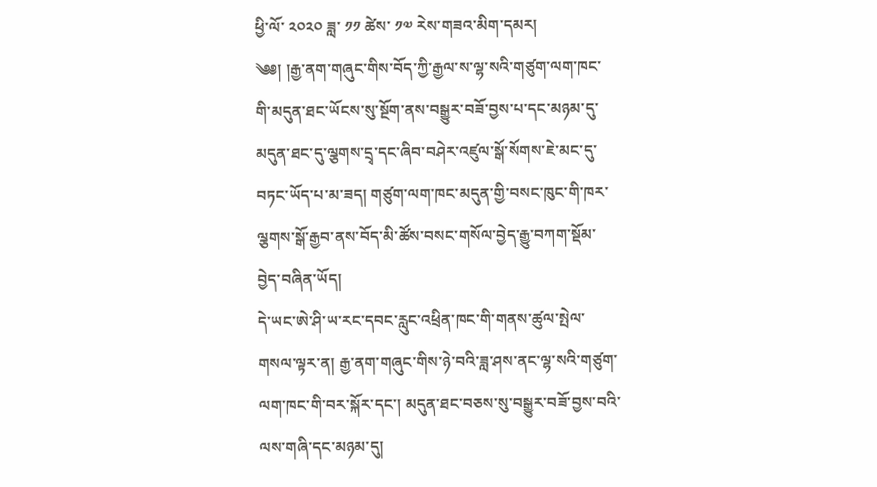ཕྱི་ལོ་ ༢༠༢༠ ཟླ་ ༡༡ ཚེས་ ༡༧ རེས་གཟའ་མིག་དམར།
༄༅། །རྒྱ་ནག་གཞུང་གིས་བོད་ཀྱི་རྒྱལ་ས་ལྷ་སའི་གཙུག་ལག་ཁང་གི་མདུན་ཐང་ཡོངས་སུ་སྔོག་ནས་བསྒྱུར་བཟོ་བྱས་པ་དང་མཉམ་དུ་མདུན་ཐང་དུ་ལྕགས་དྲྭ་དང་ཞིབ་བཤེར་འཛུལ་སྒོ་སོགས་ཇེ་མང་དུ་བཏང་ཡོད་པ་མ་ཟད། གཙུག་ལག་ཁང་མདུན་གྱི་བསང་ཁུང་གི་ཁར་ལྕགས་སྒོ་རྒྱབ་ནས་བོད་མི་ཚོས་བསང་གསོལ་བྱེད་རྒྱུ་བཀག་སྡོམ་བྱེད་བཞིན་ཡོད།
དེ་ཡང་ཨེ་ཤི་ཡ་རང་དབང་རླུང་འཕྲིན་ཁང་གི་གནས་ཚུལ་སྤེལ་གསལ་ལྟར་ན། རྒྱ་ནག་གཞུང་གིས་ཉེ་བའི་ཟླ་ཤས་ནང་ལྷ་སའི་གཙུག་ལག་ཁང་གི་བར་སྐོར་དང་། མདུན་ཐང་བཅས་སུ་བསྒྱུར་བཟོ་བྱས་བའི་ལས་གཞི་དང་མཉམ་དུ།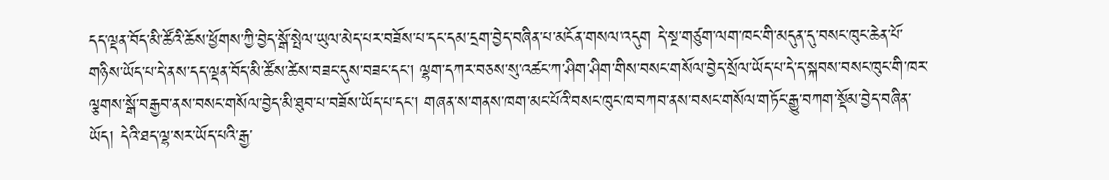དད་ལྡན་བོད་མི་ཚོའི་ཆོས་ཕྱོགས་ཀྱི་བྱེད་སྒོ་སྤེལ་ཡུལ་མེད་པར་བཟོས་པ་དང་དམ་དྲག་བྱེད་བཞིན་པ་མངོན་གསལ་འདུག དེ་སྔ་གཙུག་ལག་ཁང་གི་མདུན་དུ་བསང་ཁུང་ཆེན་པོ་གཉིས་ཡོད་པ་དེ་ནས་དད་ལྡན་བོད་མི་ཚོས་ཚེས་བཟང་དུས་བཟང་དང་། ལྷག་དཀར་བཅས་སུ་འཚང་ཀ་ཤིག་ཤིག་གིས་བསང་གསོལ་བྱེད་སྲོལ་ཡོད་པ་དེ་ད་སྐབས་བསང་ཁུང་གི་ཁར་ལྕགས་སྒོ་བརྒྱབ་ནས་བསང་གསོལ་བྱེད་མི་ཐུབ་པ་བཟོས་ཡོད་པ་དང་། གཞན་ས་གནས་ཁག་མང་པོའི་བསང་ཁུང་ཁ་བཀབ་ནས་བསང་གསོལ་གཏོང་རྒྱུ་བཀག་སྡོམ་བྱེད་བཞིན་ཡོད། དེའི་ཐད་ལྷ་སར་ཡོད་པའི་རྒྱ་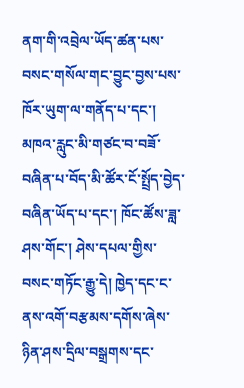ནག་གི་འབྲེལ་ཡོད་ཚན་པས་བསང་གསོལ་གང་བྱུང་བྱས་པས་ཁོར་ཡུག་ལ་གནོད་པ་དང་། མཁའ་རླུང་མི་གཙང་བ་བཟོ་བཞིན་པ་བོད་མི་ཚོར་ངོ་སྤྲོད་བྱེད་བཞིན་ཡོད་པ་དང་། ཁོང་ཚོས་ཟླ་ཤས་གོང་། ཤེས་དཔལ་གྱིས་བསང་གཏོང་རྒྱུ་དེ། ཁྱེད་དང་ང་ནས་འགོ་བརྩམས་དགོས་ཞེས་ཉིན་ཤས་དྲིལ་བསྒྲགས་དང་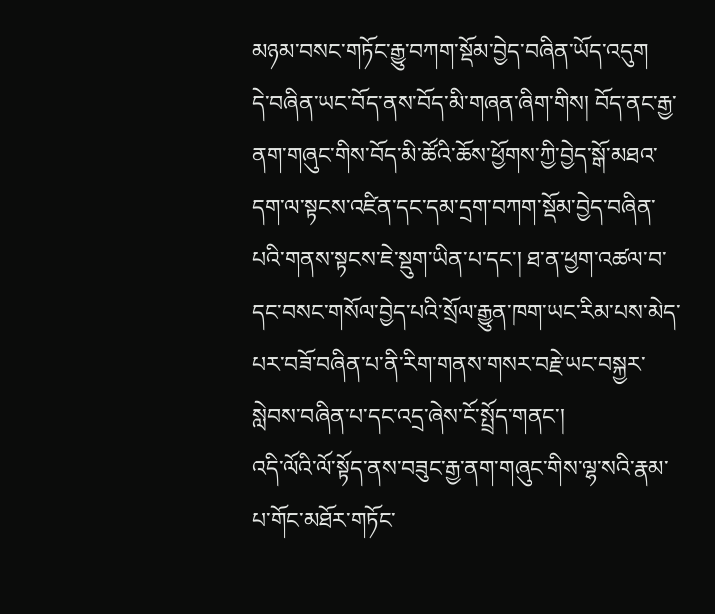མཉམ་བསང་གཏོང་རྒྱུ་བཀག་སྡོམ་བྱེད་བཞིན་ཡོད་འདུག
དེ་བཞིན་ཡང་བོད་ནས་བོད་མི་གཞན་ཞིག་གིས། བོད་ནང་རྒྱ་ནག་གཞུང་གིས་བོད་མི་ཚོའི་ཆོས་ཕྱོགས་ཀྱི་བྱེད་སྒོ་མཐའ་དག་ལ་སྟངས་འཛིན་དང་དམ་དྲག་བཀག་སྡོམ་བྱེད་བཞིན་པའི་གནས་སྟངས་ཇེ་སྡུག་ཡིན་པ་དང་། ཐ་ན་ཕྱག་འཚལ་བ་དང་བསང་གསོལ་བྱེད་པའི་སྲོལ་རྒྱུན་ཁག་ཡང་རིམ་པས་མེད་པར་བཟོ་བཞིན་པ་ནི་རིག་གནས་གསར་བརྗེ་ཡང་བསྐྱར་སླེབས་བཞིན་པ་དང་འདྲ་ཞེས་ངོ་སྤྲོད་གནང་།
འདི་ལོའི་ལོ་སྟོད་ནས་བཟུང་རྒྱ་ནག་གཞུང་གིས་ལྷ་སའི་རྣམ་པ་གོང་མཐོར་གཏོང་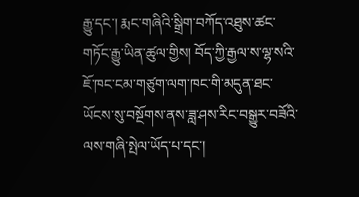རྒྱུ་དང་། རྨང་གཞིའི་སྒྲིག་བཀོད་འཐུས་ཚང་གཏོང་རྒྱུ་ཡིན་ཚུལ་གྱིས། བོད་ཀྱི་རྒྱལ་ས་ལྷ་སའི་ཇོ་ཁང་ངམ་གཙུག་ལག་ཁང་གི་མདུན་ཐང་ཡོངས་སུ་བསྔོགས་ནས་ཟླ་ཤས་རིང་བསྒྱུར་བཟོའི་ལས་གཞི་སྤེལ་ཡོད་པ་དང་།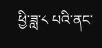ཕྱི་ཟླ་༨ པའི་ནང་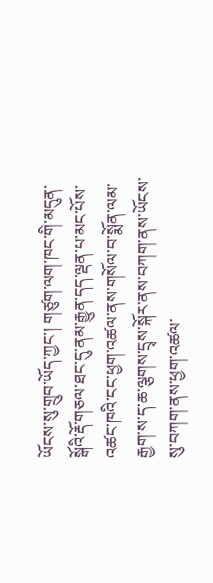ཡོངས་སུ་གྲུབ་ཡོད་ཀྱང་། གཙུག་ལག་ཁང་གི་མདུན་སྒོའི་རྡོ་གཅལ་ཐང་དུ་ནམ་རྒྱུན་དད་ལྡན་པ་མང་པོས་འཚང་ཁའི་ངང་ཕྱག་འཚལ་ནས་གསོལ་བ་སྨོན་ལམ་རྒྱག་ས་ད་ཆ་ལྕགས་དྲྭས་སྐོར་ནས་བཀག་ནས་ཡོངས་སུ་བཀག་ནས་ཕྱག་འཚལ་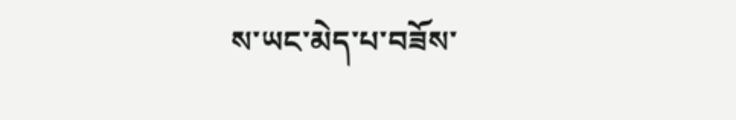ས་ཡང་མེད་པ་བཟོས་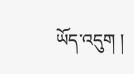ཡོད་འདུག །